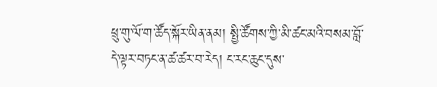ཕྲུ་གུ་ལོ་ག་ཚོད་སྐོར་ཡིན་ནམ། སྤྱི་ཚོགས་ཀྱི་མི་ཚང་མའི་བསམ་བློ་དེ་ལྟར་བཏང་ན་ཚ་ཚར་བ་རེད། ང་རང་ཆུང་དུས་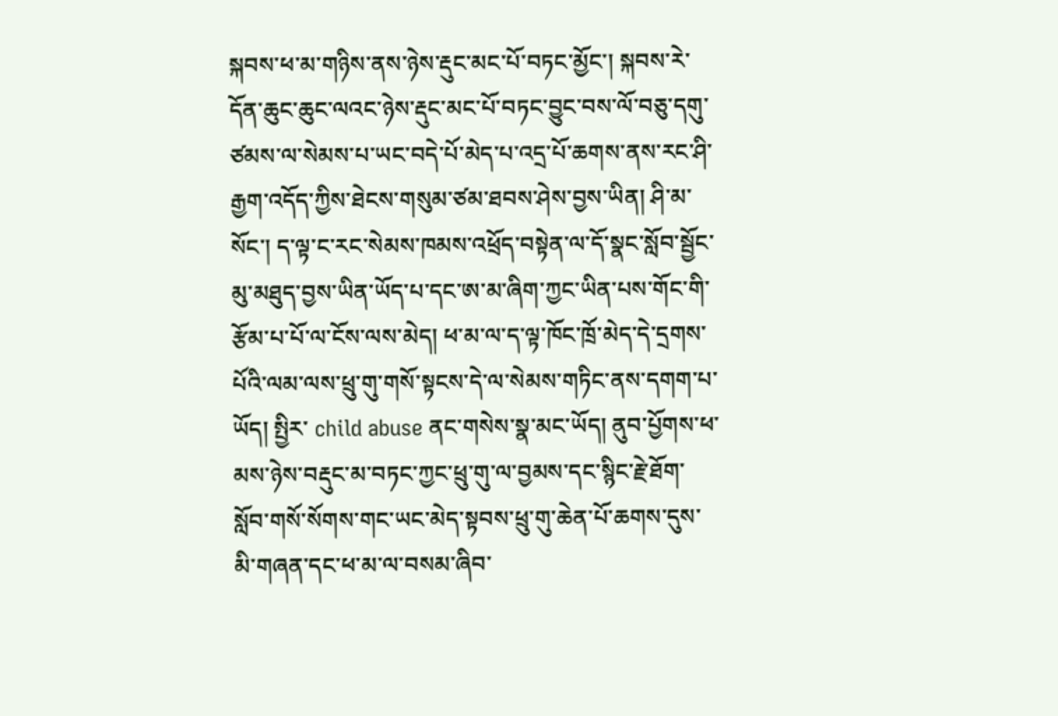སྐབས་ཕ་མ་གཉིས་ནས་ཉེས་རྡུང་མང་པོ་བཏང་མྱོང་། སྐབས་རེ་དོན་ཆུང་ཆུང་ལའང་ཉེས་རྡུང་མང་པོ་བཏང་བྱུང་བས་ལོ་བཅུ་དགུ་ཙམས་ལ་སེམས་པ་ཡང་བདེ་པོ་མེད་པ་འདྲ་པོ་ཆགས་ནས་རང་ཤི་རྒྱག་འདོད་ཀྱིས་ཐེངས་གསུམ་ཙམ་ཐབས་ཤེས་བྱས་ཡིན། ཤི་མ་སོང་། ད་ལྟ་ང་རང་སེམས་ཁམས་འཕྲོད་བསྟེན་ལ་དོ་སྣང་སློབ་སྦྱོང་མུ་མཐུད་བྱས་ཡིན་ཡོད་པ་དང་ཨ་མ་ཞིག་ཀྱང་ཡིན་པས་གོང་གི་རྩོམ་པ་པོ་ལ་ངོས་ལས་མེད། ཕ་མ་ལ་ད་ལྟ་ཁོང་ཁྲོ་མེད་དེ་དྲགས་པོའི་ལམ་ལས་ཕྲུ་གུ་གསོ་སྟངས་དེ་ལ་སེམས་གཏིང་ནས་དགག་པ་ཡོད། སྤྱིར་ child abuse ནང་གསེས་སྣ་མང་ཡོད། ནུབ་པྱོགས་ཕ་མས་ཉེས་བརྡུང་མ་བཏང་ཀྱང་ཕྲུ་གུ་ལ་བྱམས་དང་སྙིང་རྗེ་ཐོག་སློབ་གསོ་སོགས་གང་ཡང་མེད་སྟབས་ཕྲུ་གུ་ཆེན་པོ་ཆགས་དུས་མི་གཞན་དང་ཕ་མ་ལ་བསམ་ཞིབ་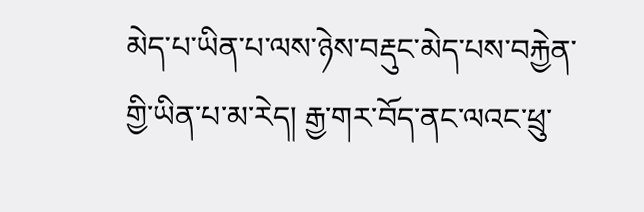མེད་པ་ཡིན་པ་ལས་ཉེས་བརྡུང་མེད་པས་བརྐྱེན་གྱི་ཡིན་པ་མ་རེད། རྒྱ་གར་བོད་ནང་ལའང་ཕྲུ་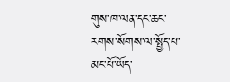གུས་ཁ་ལན་དང་ཆང་རགས་སོགས་ལ་སྤྱོད་པ་མང་པོ་ཡོད་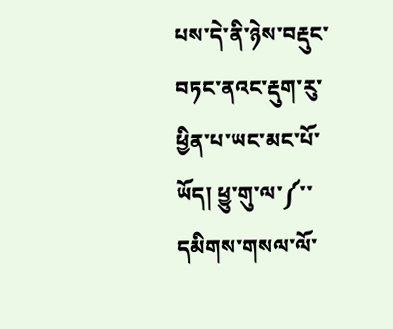པས་དེ་ནི་ཉེས་བརྡུང་བཏང་ནའང་རྡུག་རུ་ཕྱིན་པ་ཡང་མང་པོ་ཡོད། ཕྱུ་གུ་ལ་༼་་དམིགས་གསལ་ལོ་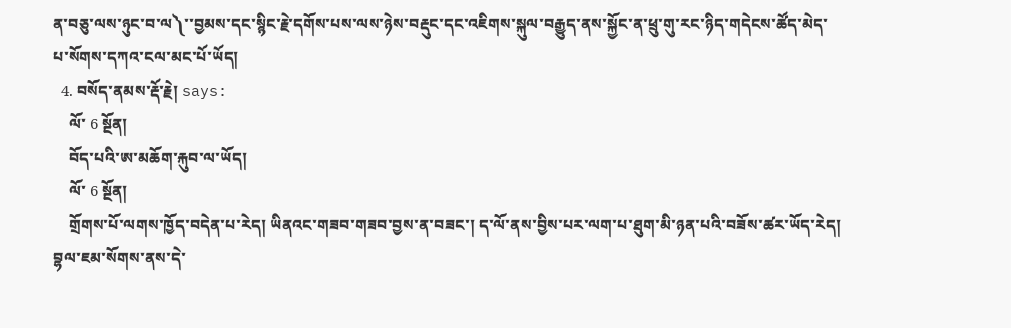ན་བཅུ་ལས་ཉུང་བ་ལ༽་་བྱམས་དང་སྙིང་རྗེ་དགོས་པས་ལས་ཉེས་བརྡུང་དང་འཇིགས་སྐུལ་བརྒྱུད་ནས་སྐྱོང་ན་ཕྲུ་གུ་རང་ཉིད་གདེངས་ཚོད་མེད་པ་སོགས་དཀའ་ངལ་མང་པོ་ཡོད།
  4. བསོད་ནམས་རྡོ་རྗེ། says:
    ལོ་ 6 སྔོན།
    བོད་པའི་ཨ་མཆོག་རྐུབ་ལ་ཡོད།
    ལོ་ 6 སྔོན།
    གྲོགས་པོ་ལགས་ཁྱོད་བདེན་པ་རེད། ཡིནའང་གཟབ་གཟབ་བྱས་ན་བཟང་། ད་ལོ་ནས་བྱིས་པར་ལག་པ་ཐུག་མི་ཉན་པའི་བཟོས་ཚར་ཡོད་རེད། བྷལ་ཇམ་སོགས་ནས་དེ་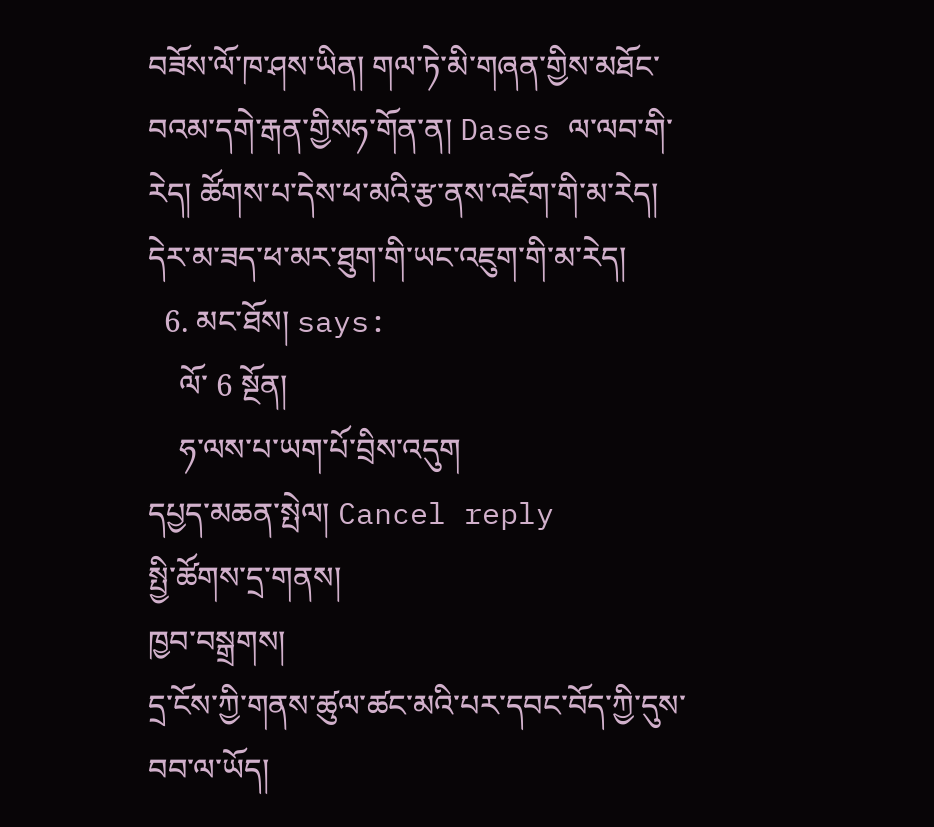བཟོས་ལོ་ཁ་ཤས་ཡིན། གལ་ཏེ་མི་གཞན་གྱིས་མཐོང་བའམ་དགེ་རྒན་གྱིསཧ་གོན་ན། Dases ལ་ལབ་གི་རེད། ཚོགས་པ་དེས་ཕ་མའི་རྩ་ནས་འཇོག་གི་མ་རེད། དེར་མ་ཟད་ཕ་མར་ཐུག་གི་ཡང་འཇུག་གི་མ་རེད།
  6. མང་ཐོས། says:
    ལོ་ 6 སྔོན།
    ཧ་ལས་པ་ཡག་པོ་བྲིས་འདུག
དཔྱད་མཆན་སྤེལ། Cancel reply
སྤྱི་ཚོགས་དྲ་གནས།
ཁྱབ་བསྒྲགས།
དྲ་ངོས་ཀྱི་གནས་ཚུལ་ཚང་མའི་པར་དབང་བོད་ཀྱི་དུས་བབ་ལ་ཡོད།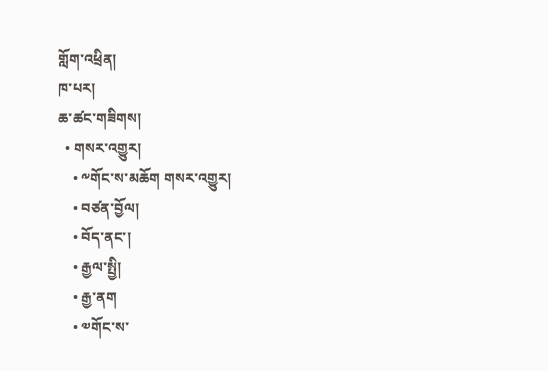གློག་འཕྲིན།
ཁ་པར།
ཆ་ཚང་གཟིགས།
  • གསར་འགྱུར།
    • ༸གོང་ས་མཆོག གསར་འགྱུར།
    • བཙན་བྱོལ།
    • བོད་ནང་།
    • རྒྱལ་སྤྱི།
    • རྒྱ་ནག
    • ༧གོང་ས་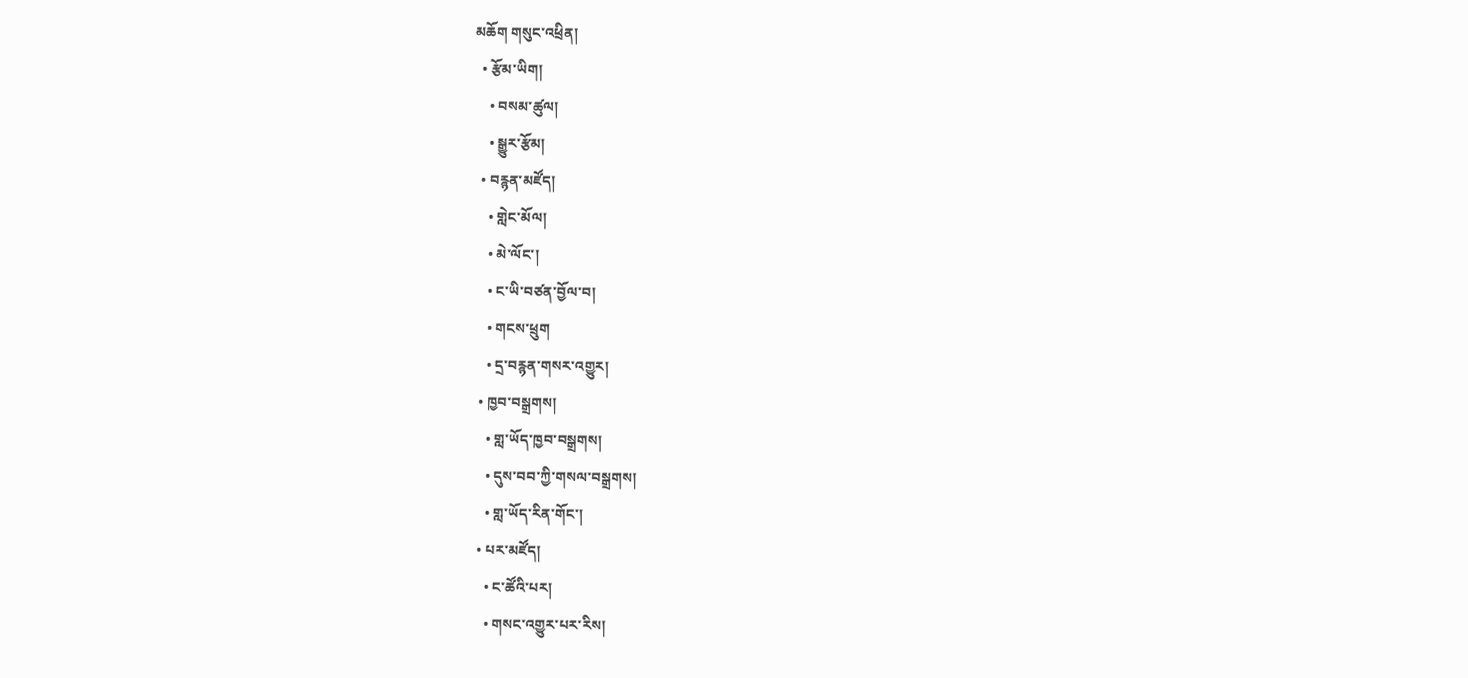མཆོག གསུང་འཕྲིན།
  • རྩོམ་ཡིག།
    • བསམ་ཚུལ།
    • སྒྱུར་རྩོམ།
  • བརྙན་མཛོད།
    • གླེང་མོལ།
    • མེ་ལོང་།
    • ང་ཡི་བཙན་བྱོལ་བ།
    • གངས་ཕྲུག
    • དྲ་བརྙན་གསར་འགྱུར།
  • ཁྱབ་བསྒྲགས།
    • གླ་ཡོད་ཁྱབ་བསྒྲགས།
    • དུས་བབ་ཀྱི་གསལ་བསྒྲགས།
    • གླ་ཡོད་རིན་གོང་།
  • པར་མཛོད།
    • ང་ཚོའི་པར།
    • གསང་འགྱུར་པར་རིས།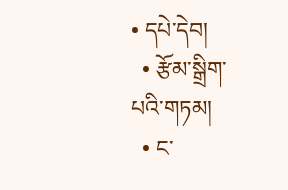• དཔེ་དེབ།
  • རྩོམ་སྒྲིག་པའི་གཏམ།
  • ང་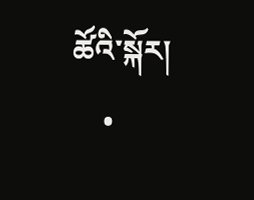ཚོའི་སྐོར།
    •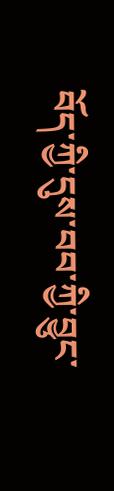བོད་ཀྱི་དུས་བབ་ཀྱི་བྱུང་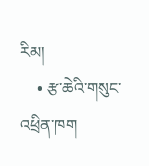རིམ།
    • རྩ་ཆེའི་གསུང་འཕྲིན་ཁག